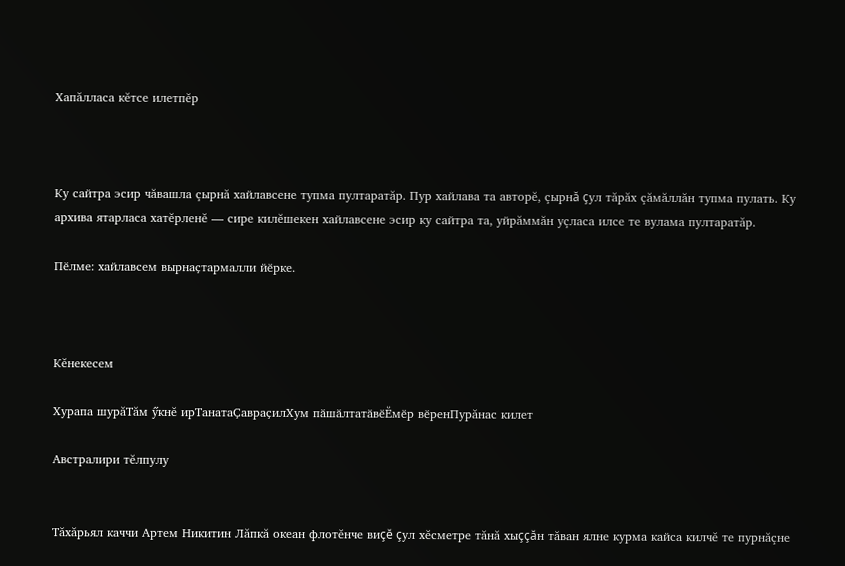Хапăлласа кĕтсе илетпĕр



Ку сайтра эсир чăвашла çырнă хайлавсене тупма пултаратăр. Пур хайлава та авторĕ, çырнă çул тăрăх çăмăллăн тупма пулать. Ку архива ятарласа хатĕрленĕ — сире килĕшекен хайлавсене эсир ку сайтра та, уйрăммăн уçласа илсе те вулама пултаратăр.

Пӗлме: хайлавсем вырнаҫтармалли йӗрке.



Кĕнекесем

Хурапа шурăТăм ӳкнĕ ирТанатаҪавраҫилХум пӑшӑлтатӑвӗӖмӗр вӗренПурăнас килет

Австралири тĕлпулу


Тăхăрьял каччи Артем Никитин Лăпкă океан флотĕнче виçĕ çул хĕсметре тăнă хыççăн тăван ялне курма кайса килчĕ те пурнăçне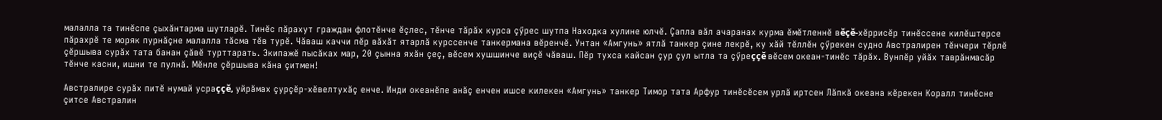малалла та тинĕспе çыхăнтарма шутларĕ. Тинĕс пăрахут граждан флотĕнче ĕçлес, тĕнче тăрăх курса çӳрес шутпа Находка хулине юлчĕ. Çапла вăл ачаранах курма ĕмĕтленнĕ вĕçĕ-хĕррисĕр тинĕссене килĕштерсе пăрахрĕ те моряк пурнăçне малалла тăсма тĕв турĕ. Чăваш каччи пĕр вăхăт ятарлă курссенче танкермана вĕренчĕ. Унтан «Амгунь» ятлă танкер çине лекрĕ, ку хăй тĕллĕн çӳрекен судно Австралирен тĕнчери тĕрлĕ çĕршыва сурăх тата банан çăвĕ турттарать. Экипажĕ пысăках мар, 20 çынна яхăн çеç, вĕсем хушшинче виçĕ чăваш. Пĕр тухса кайсан çур çул ытла та çӳреççĕ вĕсем океан-тинĕс тăрăх. Вунпĕр уйăх таврăнмасăр тĕнче касни, ишни те пулнă. Мĕнле çĕршыва кăна çитмен!

Австралире сурăх питĕ нумай усраççĕ, уйрăмах çурçĕр-хĕвелтухăç енче. Инди океанĕпе анăç енчен ишсе килекен «Амгунь» танкер Тимор тата Арфур тинĕсĕсем урлă иртсен Лăпкă океана кĕрекен Коралл тинĕсне çитсе Австралин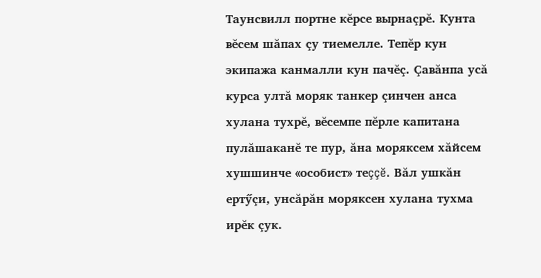Таунсвилл портне кĕрсе вырнаçрĕ. Кунта вĕсем шăпах çу тиемелле. Тепĕр кун экипажа канмалли кун пачĕç. Çавăнпа усă курса ултă моряк танкер çинчен анса хулана тухрĕ, вĕсемпе пĕрле капитана пулăшаканĕ те пур, ăна моряксем хăйсем хушшинче «особист» теççĕ. Вăл ушкăн ертӳçи, унсăрăн моряксен хулана тухма ирĕк çук.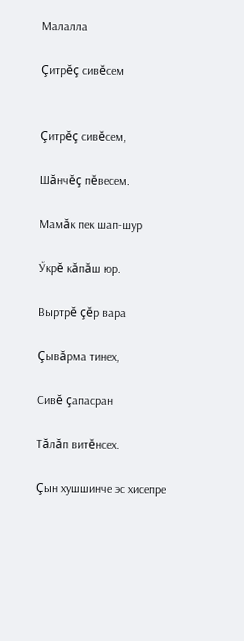Малалла

Çитрĕç сивĕсем


Çитрĕç сивĕсем,

Шăнчĕç пĕвесем.

Мамăк пек шап-шур

Ӳкрĕ кăпăш юр.

Выртрĕ çĕр вара

Çывăрма тинех,

Сивĕ çапасран

Тăлăп витĕнсех.

Çын хушшинче эс хисепре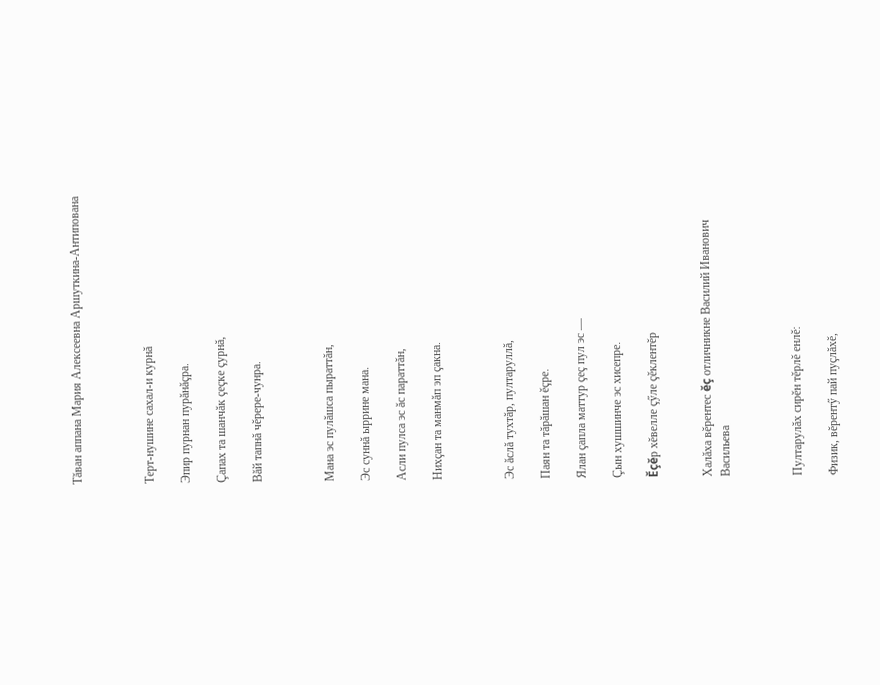Тăван аппана Мария Алексеевна Аршуткина-Антипована



Терт-нушине сахал-и курнă

Эпир пурнан пурăнăçра.

Çапах та шанчăк çеçке çурнă,

Вăй тапнă чĕрере-чунра.



Мана эс пулăшса пыраттăн,

Эс суннă ыррине мана.

Асли пулса эс ăс параттăн,

Нихçан та манмăп эп çакна.



Эс ăслă тухтăр, пултаруллă,

Паян та тăрăшан ĕçре.

Ялан çапла маттур çеç пул эс —

Çын хушшинче эс хисепре.

Ĕçĕр хĕвелле çӳле çĕклентĕр


Халăха вĕрентес ĕç отличникне Василий Иванович Васильева



Пултарулăх сирĕн тĕрлĕ енлĕ:

Физик, вĕрентӳ пай пуçлăхĕ,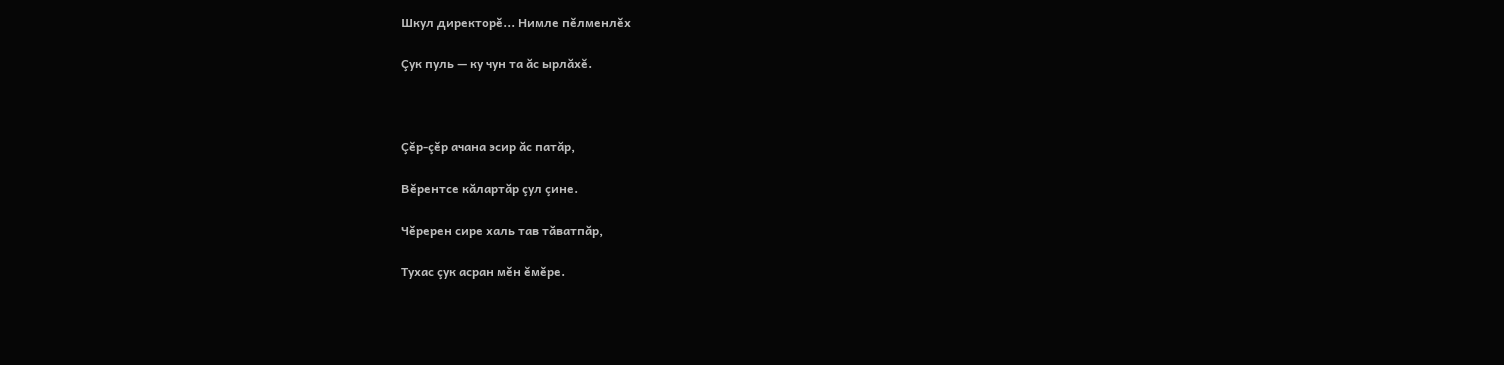Шкул директорĕ... Нимле пĕлменлĕх

Çук пуль — ку чун та ăс ырлăхĕ.



Çĕр-çĕр ачана эсир ăс патăр,

Вĕрентсе кăлартăр çул çине.

Чĕререн сире халь тав тăватпăр,

Тухас çук асран мĕн ĕмĕре.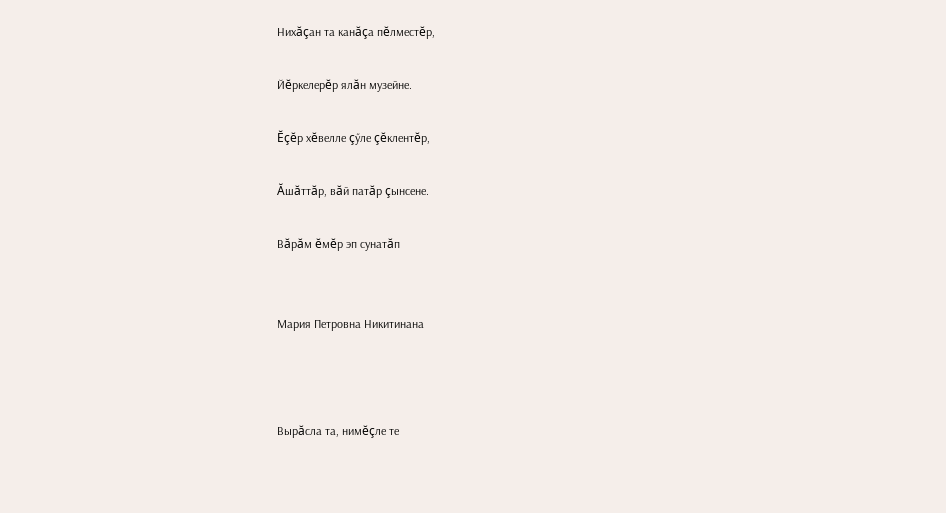Нихăçан та канăçа пĕлместĕр,

Йĕркелерĕр ялăн музейне.

Ĕçĕр хĕвелле çӳле çĕклентĕр,

Ăшăттăр, вăй патăр çынсене.

Вăрăм ĕмĕр эп сунатăп


Мария Петровна Никитинана



Вырăсла та, нимĕçле те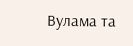Вулама та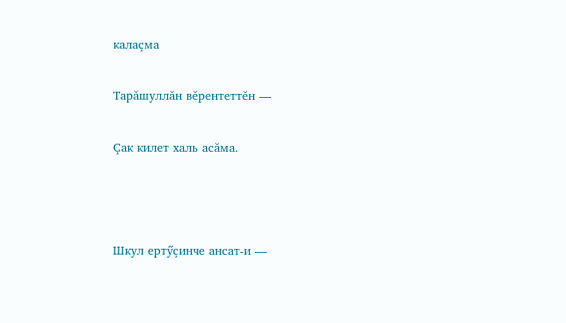калаçма

Тарăшуллăн вĕрентеттĕн —

Çак килет халь асăма.



Шкул ертӳçинче ансат-и —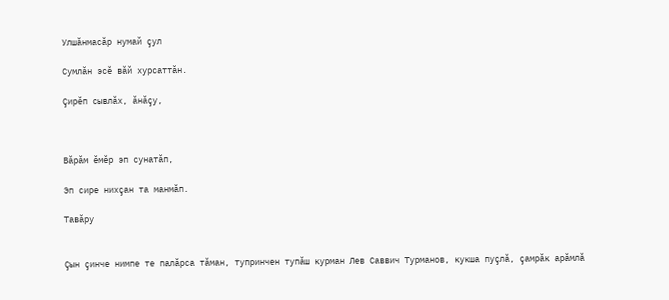Улшăнмасăр нумай çул

Сумлăн эсĕ вăй хурсаттăн.

Çирĕп сывлăх, ăнăçу,



Вăрăм ĕмĕр эп сунатăп,

Эп сире нихçан та манмăп.

Тавăру


Çын çинче нимпе те палăрса тăман, тупринчен тупăш курман Лев Саввич Турманов, кукша пуçлă, çамрăк арăмлă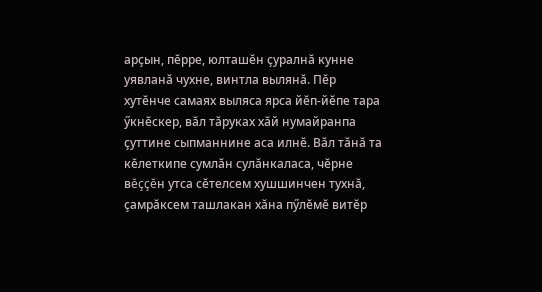арçын, пĕрре, юлташĕн çуралнă кунне уявланă чухне, винтла вылянă. Пĕр хутĕнче самаях выляса ярса йĕп-йĕпе тара ӳкнĕскер, вăл тăруках хăй нумайранпа çуттине сыпманнине аса илнĕ. Вăл тăнă та кĕлеткипе сумлăн сулăнкаласа, чĕрне вĕççĕн утса сĕтелсем хушшинчен тухнă, çамрăксем ташлакан хăна пӳлĕмĕ витĕр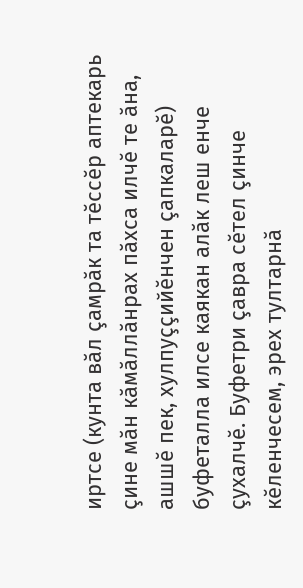иртсе (кунта вăл çамрăк та тĕссĕр аптекарь çине мăн кăмăллăнрах пăхса илчĕ те ăна, ашшĕ пек, хулпуççийĕнчен çапкаларĕ) буфеталла илсе каякан алăк леш енче çухалчĕ. Буфетри çавра сĕтел çинче кĕленчесем, эрех тултарнă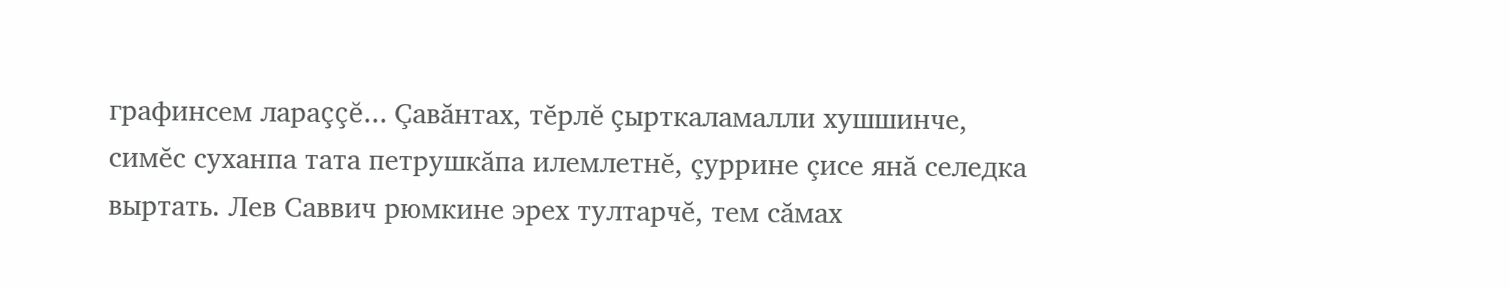графинсем лараççĕ… Çавăнтах, тĕрлĕ çырткаламалли хушшинче, симĕс суханпа тата петрушкăпа илемлетнĕ, çуррине çисе янă селедка выртать. Лев Саввич рюмкине эрех тултарчĕ, тем сăмах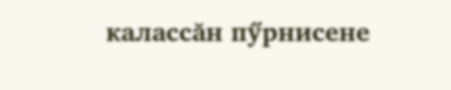калассăн пӳрнисене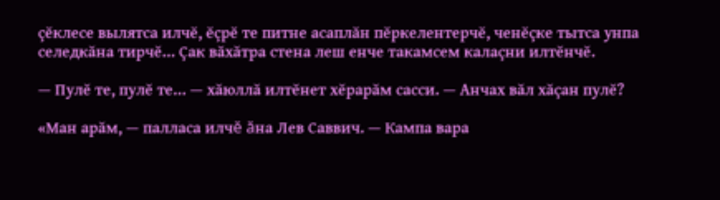çĕклесе вылятса илчĕ, ĕçрĕ те питне асаплăн пĕркелентерчĕ, ченĕçке тытса унпа селедкăна тирчĕ… Çак вăхăтра стена леш енче такамсем калаçни илтĕнчĕ.

— Пулĕ те, пулĕ те… — хăюллă илтĕнет хĕрарăм сасси. — Анчах вăл хăçан пулĕ?

«Ман арăм, — палласа илчĕ ăна Лев Саввич. — Кампа вара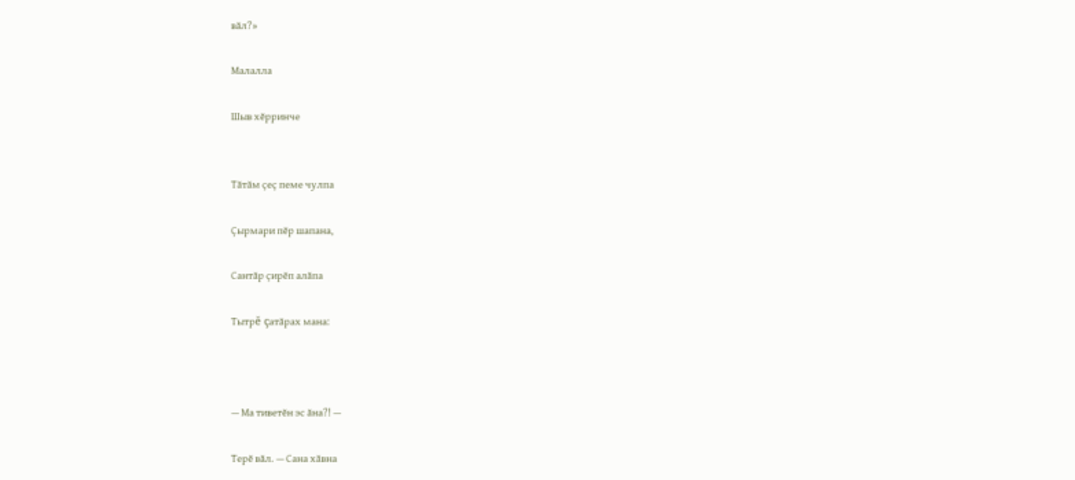вăл?»

Малалла

Шыв хĕрринче


Тăтăм çеç пеме чулпа

Çырмари пĕр шапана,

Сантăр çирĕп алăпа

Тытрĕ çатăрах мана:



— Ма тиветĕн эс ăна?! —

Терĕ вăл. — Сана хăвна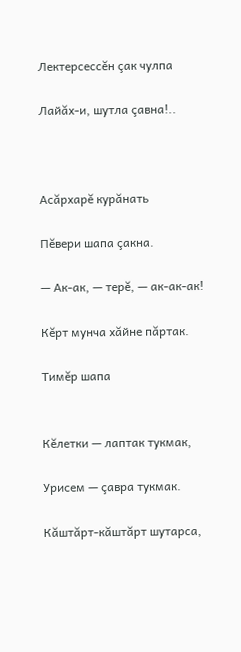Лектерсессĕн çак чулпа

Лайăх-и, шутла çавна!..



Асăрхарĕ курăнать

Пĕвери шапа çакна.

— Ак-ак, — терĕ, — ак-ак-ак!

Кĕрт мунча хăйне пăртак.

Тимĕр шапа


Кĕлетки — лаптак тукмак,

Урисем — çавра тукмак.

Кăштăрт-кăштăрт шутарса,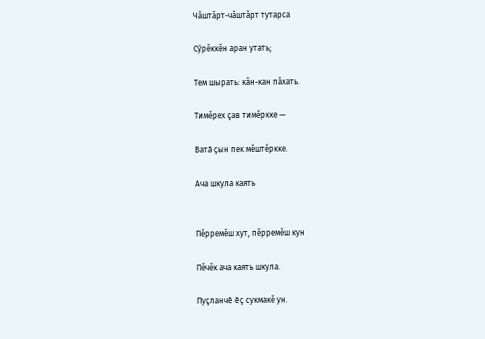Чăштăрт-чăштăрт тутарса

Сӳрĕккĕн аран утать;

Тем шырать: кăн-кан пăхать.

Тимĕрех çав тимĕркке —

Ватă çын пек мĕштĕркке.

Ача шкула каять


Пĕрремĕш хут, пĕрремĕш кун

Пĕчĕк ача каять шкула.

Пуçланчĕ ĕç сукмакĕ ун.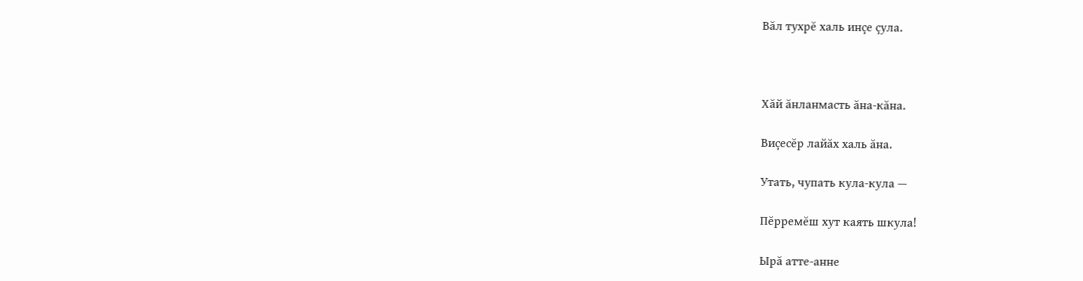Вăл тухрĕ халь инçе çула.



Хăй ăнланмасть ăна-кăна.

Виçесĕр лайăх халь ăна.

Утать, чупать кула-кула —

Пĕрремĕш хут каять шкула!

Ырă атте-анне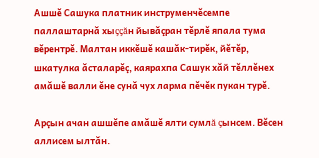Ашшĕ Сашука платник инструменчĕсемпе паллаштарнă хыççăн йывăçран тĕрлĕ япала тума вĕрентрĕ. Малтан иккĕшĕ кашăк-тирĕк, йĕтĕр, шкатулка ăсталарĕç, каярахпа Сашук хăй тĕллĕнех амăшĕ валли ĕне сунă чух ларма пĕчĕк пукан турĕ.

Арçын ачан ашшĕпе амăшĕ ялти сумлă çынсем. Вĕсен аллисем ылтăн.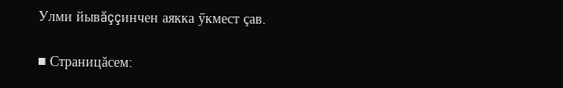Улми йывăççинчен аякка ӳкмест çав.

■ Страницăсем: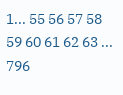1... 55 56 57 58 59 60 61 62 63 ... 796